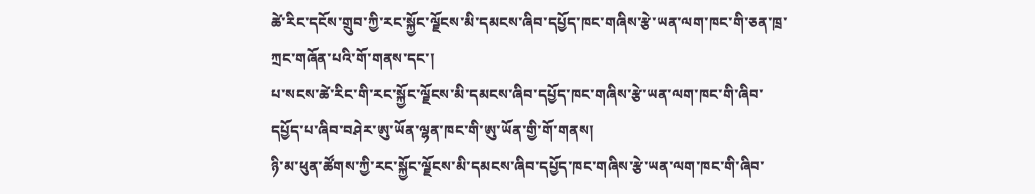ཚེ་རིང་དངོས་གྲུབ་ཀྱི་རང་སྐྱོང་ལྗོངས་མི་དམངས་ཞིབ་དཔྱོད་ཁང་གཞིས་རྩེ་ཡན་ལག་ཁང་གི་ཅན་ཁྲ་ཀྲང་གཞོན་པའི་གོ་གནས་དང་།
པ་སངས་ཚེ་རིང་གི་རང་སྐྱོང་ལྗོངས་མི་དམངས་ཞིབ་དཔྱོད་ཁང་གཞིས་རྩེ་ཡན་ལག་ཁང་གི་ཞིབ་དཔྱོད་པ་ཞིབ་བཤེར་ཨུ་ཡོན་ལྷན་ཁང་གི་ཨུ་ཡོན་གྱི་གོ་གནས།
ཉི་མ་ཕུན་ཚོགས་ཀྱི་རང་སྐྱོང་ལྗོངས་མི་དམངས་ཞིབ་དཔྱོད་ཁང་གཞིས་རྩེ་ཡན་ལག་ཁང་གི་ཞིབ་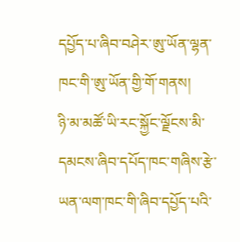དཔྱོད་པ་ཞིབ་བཤེར་ཨུ་ཡོན་ལྷན་ཁང་གི་ཨུ་ཡོན་གྱི་གོ་གནས།
ཉི་མ་མཚོ་ཡི་རང་སྐྱོང་ལྗོངས་མི་དམངས་ཞིབ་དཔོད་ཁང་གཞིས་རྩེ་ཡན་ལག་ཁང་གི་ཞིབ་དཔྱོད་པའི་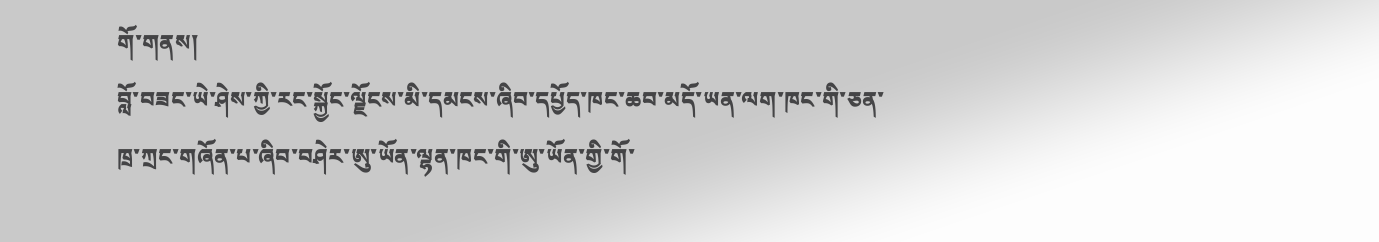གོ་གནས།
བློ་བཟང་ཡེ་ཤེས་ཀྱི་རང་སྐྱོང་ལྗོངས་མི་དམངས་ཞིབ་དཔྱོད་ཁང་ཆབ་མདོ་ཡན་ལག་ཁང་གི་ཅན་ཁྲ་ཀྲང་གཞོན་པ་ཞིབ་བཤེར་ཨུ་ཡོན་ལྷན་ཁང་གི་ཨུ་ཡོན་གྱི་གོ་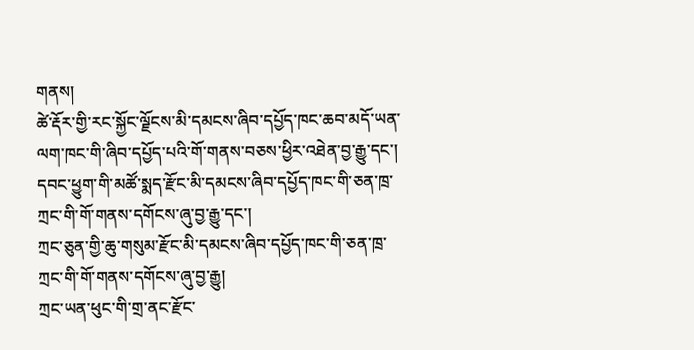གནས།
ཚེ་རྡོར་གྱི་རང་སྐྱོང་ལྗོངས་མི་དམངས་ཞིབ་དཔྱོད་ཁང་ཆབ་མདོ་ཡན་ལག་ཁང་གི་ཞིབ་དཔྱོད་པའི་གོ་གནས་བཅས་ཕྱིར་འཐེན་བྱ་རྒྱུ་དང་།
དབང་ཕྱུག་གི་མཚོ་སྨད་རྫོང་མི་དམངས་ཞིབ་དཔྱོད་ཁང་གི་ཅན་ཁྲ་ཀྲང་གི་གོ་གནས་དགོངས་ཞུ་བྱ་རྒྱུ་དང་།
ཀྲང་ཅུན་གྱི་ཆུ་གསུམ་རྫོང་མི་དམངས་ཞིབ་དཔྱོད་ཁང་གི་ཅན་ཁྲ་ཀྲང་གི་གོ་གནས་དགོངས་ཞུ་བྱ་རྒྱུ།
ཀྲང་ཡན་ཕུང་གི་གྲ་ནང་རྫོང་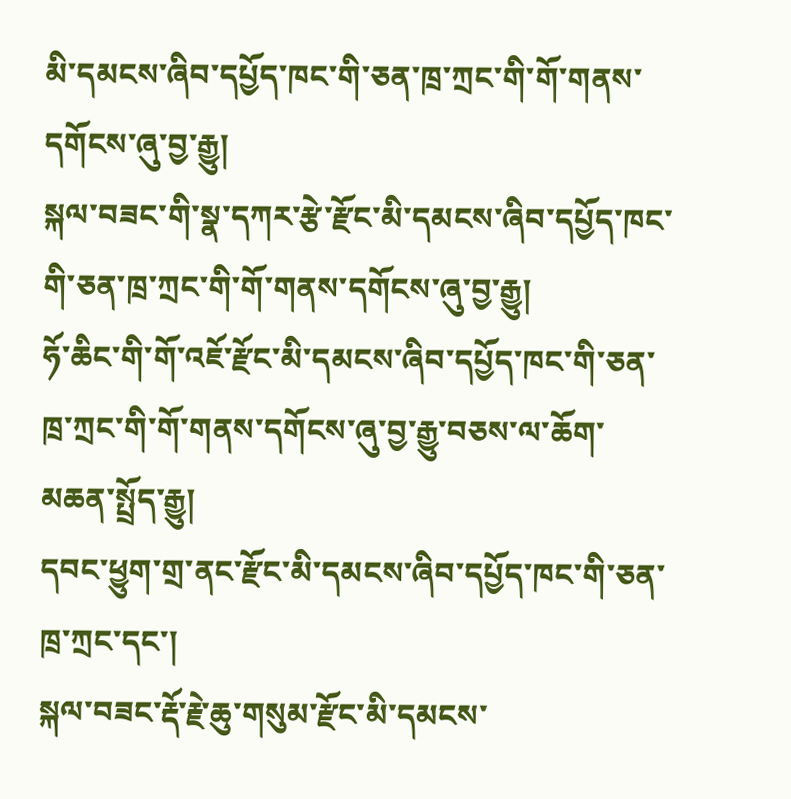མི་དམངས་ཞིབ་དཔྱོད་ཁང་གི་ཅན་ཁྲ་ཀྲང་གི་གོ་གནས་དགོངས་ཞུ་བྱ་རྒྱུ།
སྐལ་བཟང་གི་སྣ་དཀར་རྩེ་རྫོང་མི་དམངས་ཞིབ་དཔྱོད་ཁང་གི་ཅན་ཁྲ་ཀྲང་གི་གོ་གནས་དགོངས་ཞུ་བྱ་རྒྱུ།
ཧོ་ཆིང་གི་གོ་འཇོ་རྫོང་མི་དམངས་ཞིབ་དཔྱོད་ཁང་གི་ཅན་ཁྲ་ཀྲང་གི་གོ་གནས་དགོངས་ཞུ་བྱ་རྒྱུ་བཅས་ལ་ཆོག་མཆན་སྤྲོད་རྒྱུ།
དབང་ཕྱུག་གྲ་ནང་རྫོང་མི་དམངས་ཞིབ་དཔྱོད་ཁང་གི་ཅན་ཁྲ་ཀྲང་དང་།
སྐལ་བཟང་རྡོ་རྗེ་ཆུ་གསུམ་རྫོང་མི་དམངས་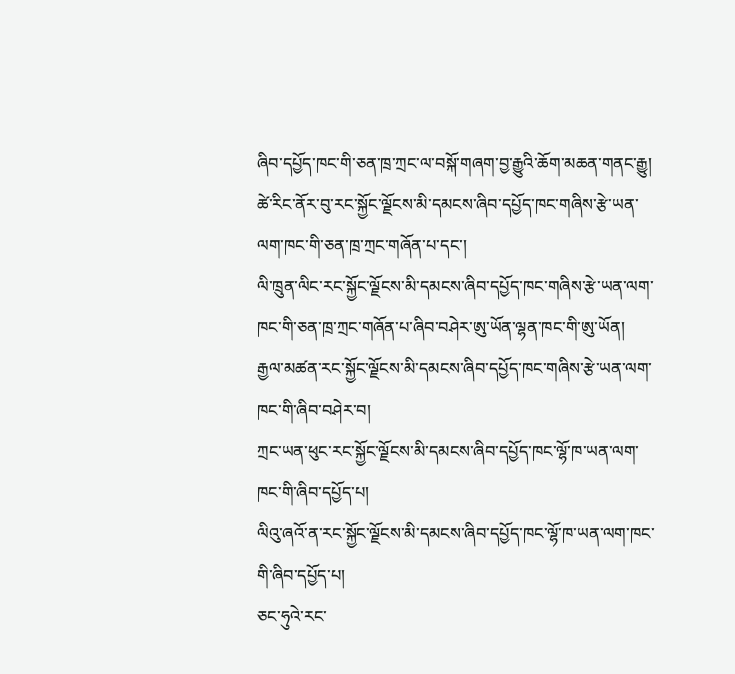ཞིབ་དཔྱོད་ཁང་གི་ཅན་ཁྲ་ཀྲང་ལ་བསྐོ་གཞག་བྱ་རྒྱུའི་ཆོག་མཆན་གནང་རྒྱུ།
ཚེ་རིང་ནོར་བུ་རང་སྐྱོང་ལྗོངས་མི་དམངས་ཞིབ་དཔྱོད་ཁང་གཞིས་རྩེ་ཡན་ལག་ཁང་གི་ཅན་ཁྲ་ཀྲང་གཞོན་པ་དང་།
ལི་ཁྲུན་ལིང་རང་སྐྱོང་ལྗོངས་མི་དམངས་ཞིབ་དཔྱོད་ཁང་གཞིས་རྩེ་ཡན་ལག་ཁང་གི་ཅན་ཁྲ་ཀྲང་གཞོན་པ་ཞིབ་བཤེར་ཨུ་ཡོན་ལྷན་ཁང་གི་ཨུ་ཡོན།
རྒྱལ་མཚན་རང་སྐྱོང་ལྗོངས་མི་དམངས་ཞིབ་དཔྱོད་ཁང་གཞིས་རྩེ་ཡན་ལག་ཁང་གི་ཞིབ་བཤེར་བ།
ཀྲང་ཡན་ཕུང་རང་སྐྱོང་ལྗོངས་མི་དམངས་ཞིབ་དཔྱོད་ཁང་ལྷོ་ཁ་ཡན་ལག་ཁང་གི་ཞིབ་དཔྱོད་པ།
ལིའུ་ཞའོ་ན་རང་སྐྱོང་ལྗོངས་མི་དམངས་ཞིབ་དཔྱོད་ཁང་ལྷོ་ཁ་ཡན་ལག་ཁང་གི་ཞིབ་དཔྱོད་པ།
ཅང་ཧུའེ་རང་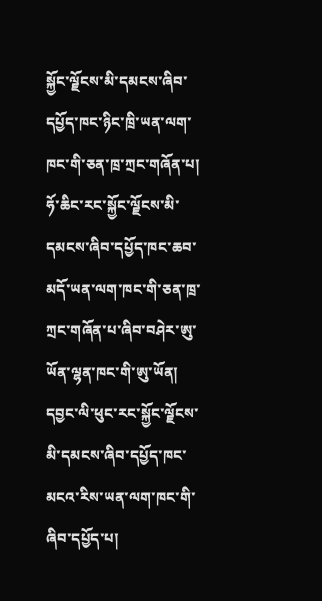སྐྱོང་ལྗོངས་མི་དམངས་ཞིབ་དཔྱོད་ཁང་ཉིང་ཁྲི་ཡན་ལག་ཁང་གི་ཅན་ཁྲ་ཀྲང་གཞོན་པ།
ཧོ་ཆིང་རང་སྐྱོང་ལྗོངས་མི་དམངས་ཞིབ་དཔྱོད་ཁང་ཆབ་མདོ་ཡན་ལག་ཁང་གི་ཅན་ཁྲ་ཀྲང་གཞོན་པ་ཞིབ་བཤེར་ཨུ་ཡོན་ལྷན་ཁང་གི་ཨུ་ཡོན།
དབྱང་ལི་ཕུང་རང་སྐྱོང་ལྗོངས་མི་དམངས་ཞིབ་དཔྱོད་ཁང་མངའ་རིས་ཡན་ལག་ཁང་གི་ཞིབ་དཔྱོད་པ།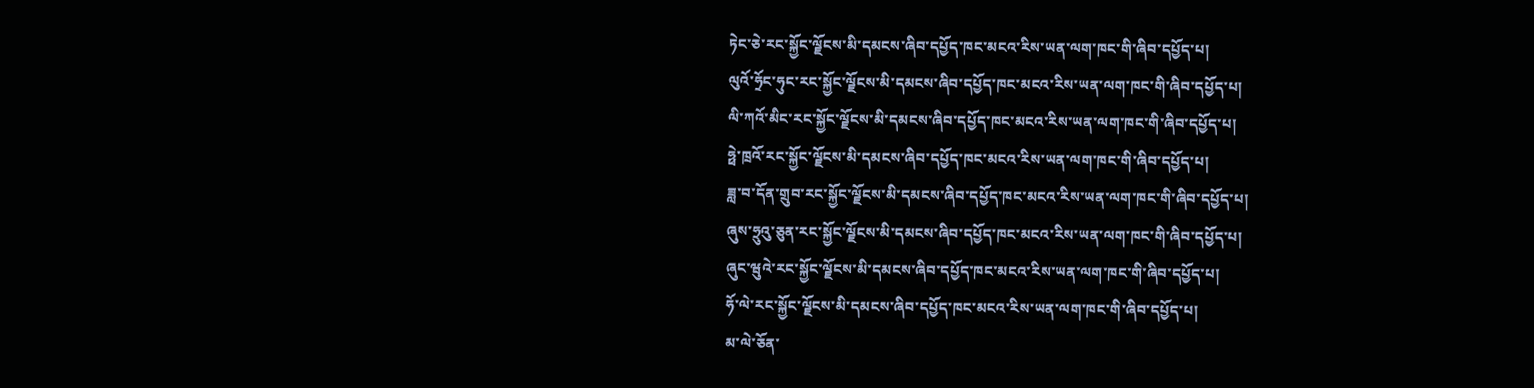ཏེང་ཅེ་རང་སྐྱོང་ལྗོངས་མི་དམངས་ཞིབ་དཔྱོད་ཁང་མངའ་རིས་ཡན་ལག་ཁང་གི་ཞིབ་དཔྱོད་པ།
ལུའོ་ཧྲོང་ཧུང་རང་སྐྱོང་ལྗོངས་མི་དམངས་ཞིབ་དཔྱོད་ཁང་མངའ་རིས་ཡན་ལག་ཁང་གི་ཞིབ་དཔྱོད་པ།
ལི་ཀའོ་མིང་རང་སྐྱོང་ལྗོངས་མི་དམངས་ཞིབ་དཔྱོད་ཁང་མངའ་རིས་ཡན་ལག་ཁང་གི་ཞིབ་དཔྱོད་པ།
ཧྥེ་ཁྲའོ་རང་སྐྱོང་ལྗོངས་མི་དམངས་ཞིབ་དཔྱོད་ཁང་མངའ་རིས་ཡན་ལག་ཁང་གི་ཞིབ་དཔྱོད་པ།
ཟླ་བ་དོན་གྲུབ་རང་སྐྱོང་ལྗོངས་མི་དམངས་ཞིབ་དཔྱོད་ཁང་མངའ་རིས་ཡན་ལག་ཁང་གི་ཞིབ་དཔྱོད་པ།
ཞུས་ཧྲུའུ་ཅུན་རང་སྐྱོང་ལྗོངས་མི་དམངས་ཞིབ་དཔྱོད་ཁང་མངའ་རིས་ཡན་ལག་ཁང་གི་ཞིབ་དཔྱོད་པ།
ཞུང་ཝུའེ་རང་སྐྱོང་ལྗོངས་མི་དམངས་ཞིབ་དཔྱོད་ཁང་མངའ་རིས་ཡན་ལག་ཁང་གི་ཞིབ་དཔྱོད་པ།
ཧོ་ལེ་རང་སྐྱོང་ལྗོངས་མི་དམངས་ཞིབ་དཔྱོད་ཁང་མངའ་རིས་ཡན་ལག་ཁང་གི་ཞིབ་དཔྱོད་པ།
མ་ལེ་ཅོན་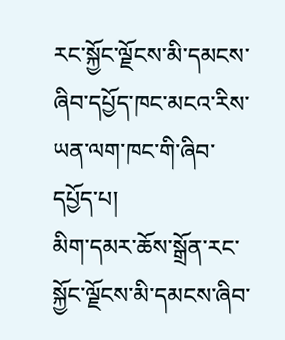རང་སྐྱོང་ལྗོངས་མི་དམངས་ཞིབ་དཔྱོད་ཁང་མངའ་རིས་ཡན་ལག་ཁང་གི་ཞིབ་དཔྱོད་པ།
མིག་དམར་ཆོས་སྒྲོན་རང་སྐྱོང་ལྗོངས་མི་དམངས་ཞིབ་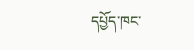དཔྱོད་ཁང་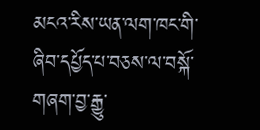མངའ་རིས་ཡན་ལག་ཁང་གི་ཞིབ་དཔྱོད་པ་བཅས་ལ་བསྐོ་གཞག་བྱ་རྒྱུ་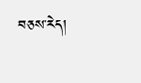བཅས་རེད།